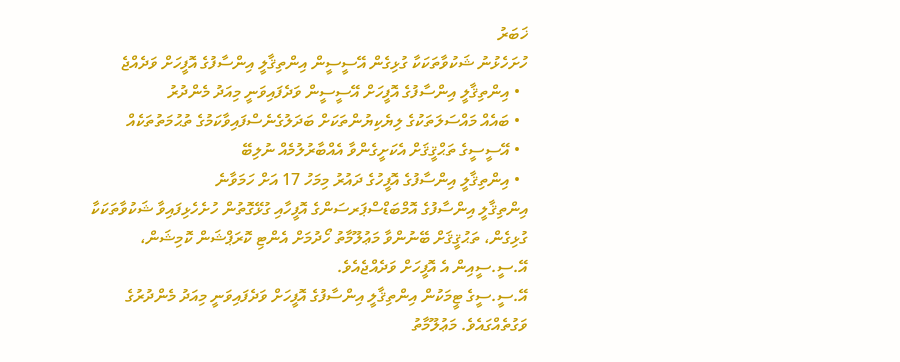ޚަބަރު
ހުށަހެޅުނު ޝަކުވާތަކަކާ ގުޅިގެން އޭސީސީން އިންތިޤާލީ އިންސާފުގެ އޮފީހަށް ވަދެއްޖެ
  • އިންތިޤާލީ އިންސާފުގެ އޮފީހަށް އޭސީސީން ވަދެފައިވަނީ މިއަދު މެންދުރު
  • ބައެއް މައްސަލަތަކުގެ ލިޔެކިޔުންތަކަށް ބަދަލުގެނެސްފައިވާކަމުގެ ތުޙުމަތުތަކެއް
  • އޭސީސީގެ ތަޙްޤީޤަށް އެކަށީގެންވާ އެއްބާރުލުމެއް ނުލިބޭ
  • އިންތިޤާލީ އިންސާފުގެ އޮފީހުގެ ދައުރު މިމަހު 17 އަށް ހަމަވާނެ
އިންތިޤާލީ އިންސާފުގެ އޮމްބަޑްސްޕަރސަންގެ އޮފީހާއި ގުޅޭގޮތުން ހުށެހެޅިފައިވާ ޝަކުވާތަކަކާ ގުޅިގެން، ތަޙުޤީޤަށް ބޭނުންވާ މަޢުލޫމާތު ހޯދުމަށް އެންޓި ކޮރަޕްޝަން ކޮމިޝަން، އޭ.ސީ.ސީއިން އެ އޮފީހަށް ވަދެއްޖެއެވެ.
އޭ.ސީ.ސީގެ ޓީމަކުން އިންތިޤާލީ އިންސާފުގެ އޮފީހަށް ވަދެފައިވަނީ މިއަދު މެންދުރުގެ ވަގުތެއްގައެވެ. މަޢުލޫމާތު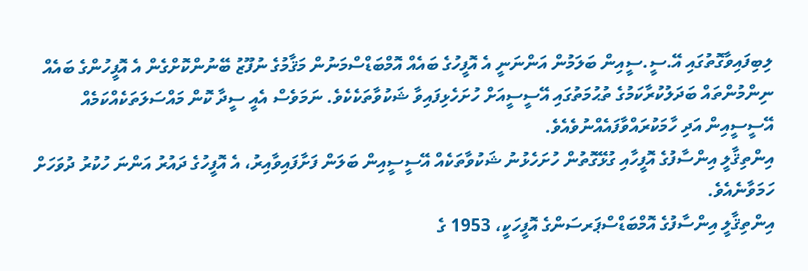ލިބިފައިވާގޮތުގައި އޭ.ސީ.ސީއިން ބަލަމުން އަންނަނީ އެ އޮފީހުގެ ބައެއް އޮމްބަޑްސްމަނުން މަޤާމުގެ ނުފޫޒު ބޭނުންކޮށްގެން އެ އޮފީހުންގެ ބައެއް ނިންމުންތައް ބަދަލުކުރާކަމުގެ ތުޙުމަތުގައި އޭސީސީއަށް ހުށަހެޅިފައިވާ ޝަކުވާތަކެކެވެ. ނަމަވެސް އެއީ ސީދާ ކޮން މައްސަލަތަކެއްކަމެއް އޭސީސީއިން އަދި ހާމަކުރައްވާފައެއްނުވެއެވެ.
އިންތިޤާލީ އިންސާފުގެ އޮފީހާއި ގުޅޭގޮތުން ހުށަހެޅުނު ޝަކުވާތަކެއް އޭސީސީއިން ބަލަން ފަށާފައިވާއިރު، އެ އޮފީހުގެ ދައުރު އަންނަ ހުކުރު ދުވަހަށް ހަމަވާނެއެވެ.
އިންތިޤާލީ އިންސާފުގެ އޮމްބަޑްސްޕަރސަންގެ އޮފީހަކީ، 1953 ގެ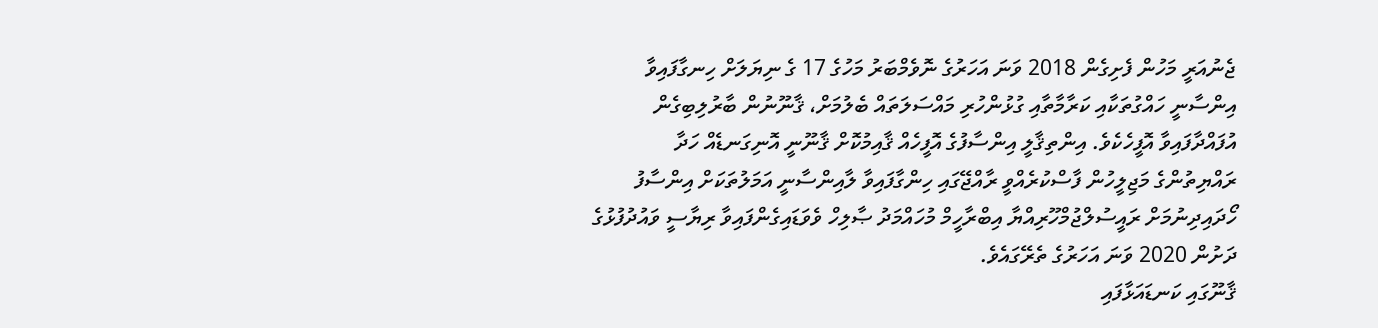ޖެނުއަރީ މަހުން ފެށިގެން 2018 ވަނަ އަހަރުގެ ނޮވެމްބަރު މަހުގެ 17 ގެ ނިޔަލަށް ހިނގާފައިވާ އިންސާނީ ހައްގުތަކާއި ކަރާމާތާއި ގުޅުންހުރި މައްސަލަތައް ބެލުމަށް، ޤާނޫނުން ބާރުލިބިގެން އުފައްދާފައިވާ އޮފީހެކެވެ. އިންތިޤާލީ އިންސާފުގެ އޮފީހެއް ޤާއިމުކޮށް ޤާނޫނީ އޮނިގަނޑެއް ހަދާ ރައްޔިތުންގެ މަޖިލީހުން ފާސްކުރެއްވީ ރާއްޖޭގައި ހިންގާފައިވާ ލާއިންސާނީ އަމަލުތަކަށް އިންސާފު ހޯދައިދިނުމަށް ރައީސުލްޖުމްހޫރިއްޔާ އިބްރާހީމް މުހައްމަދު ޞާލިހް ވެވަޑައިގެންފައިވާ ރިޔާސީ ވައުދުފުޅުގެ ދަށުން 2020 ވަނަ އަހަރުގެ ތެރޭގައެވެ.
ޤާނޫގައި ކަނޑައަޅާފައި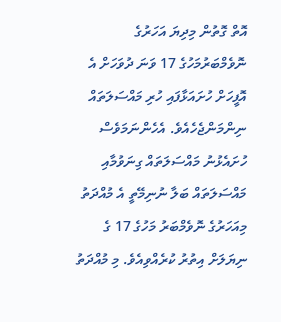އޮތް ގޮތުން މިދިޔަ އަހަރުގެ ނޮވެމްބަރުމަހުގެ 17 ވަނަ ދުވަހަށް އެ އޮފީހަށް ހުށައަޅާފައި ހުރި މައްސަލަތައް ނިންމަންޖެހެއެވެ. އެހެންނަމަވެސް ހުށައެޅުނު މައްސަލަތައް ގިނަވުމާއި މައްސަލަތައް ބަލާ ނުނިމޭތީ އެ މުއްދަތު މިއަހަރުގެ ނޮވެމްބަރު މަހުގެ 17 ގެ ނިޔަލަށް އިތުރު ކުރެއްވިއެވެ. މި މުއްދަތު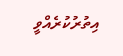އިތުރުކުރެއްވީ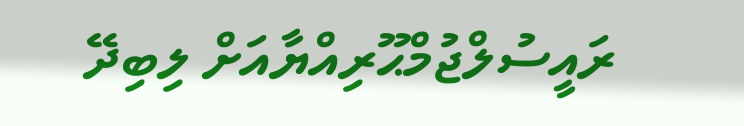ރައީސުލްޖުމްޙޫރިއްޔާއަށް ލިބިދޭ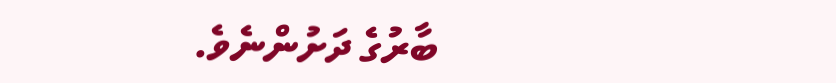ބާރުގެ ދަށުންނެވެ.